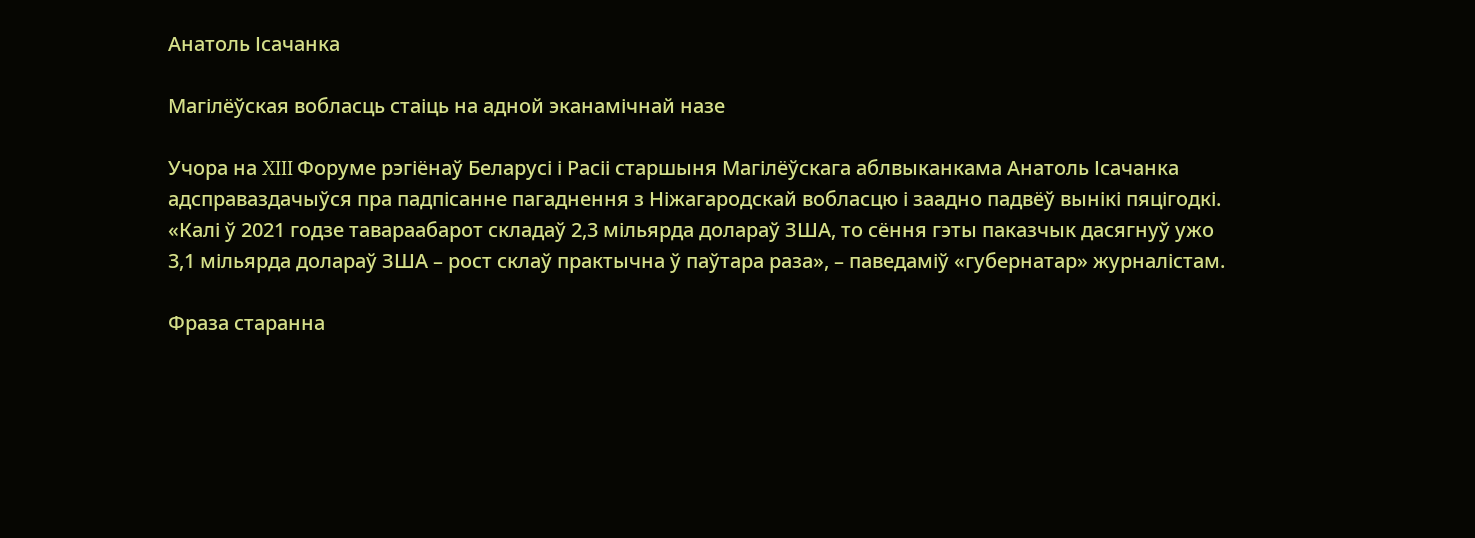Анатоль Ісачанка

Магілёўская вобласць стаіць на адной эканамічнай назе

Учора на XIII Форуме рэгіёнаў Беларусі і Расіі старшыня Магілёўскага аблвыканкама Анатоль Ісачанка адсправаздачыўся пра падпісанне пагаднення з Ніжагародскай вобласцю і заадно падвёў вынікі пяцігодкі. «Калі ў 2021 годзе тавараабарот складаў 2,3 мільярда долараў ЗША, то сёння гэты паказчык дасягнуў ужо 3,1 мільярда долараў ЗША – рост склаў практычна ў паўтара раза», – паведаміў «губернатар» журналістам.

Фраза старанна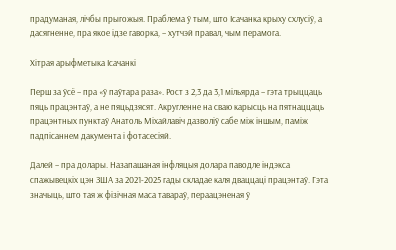прадуманая, лічбы прыгожыя. Праблема ў тым, што Ісачанка крыху схлусіў, а дасягненне, пра якое ідзе гаворка, – хутчэй правал, чым перамога.

Хітрая арыфметыка Ісачанкі

Перш за ўсё – пра «ў паўтара раза». Рост з 2,3 да 3,1 мільярда – гэта трыццаць пяць працэнтаў, а не пяцьдзясят. Акругленне на сваю карысць на пятнаццаць працэнтных пунктаў Анатоль Міхайлавіч дазволіў сабе між іншым, паміж падпісаннем дакумента і фотасесіяй.

Далей – пра долары. Назапашаная інфляцыя долара паводле індэкса спажывецкіх цэн ЗША за 2021-2025 гады складае каля дваццаці працэнтаў. Гэта значыць, што тая ж фізічная маса тавараў, пераацэненая ў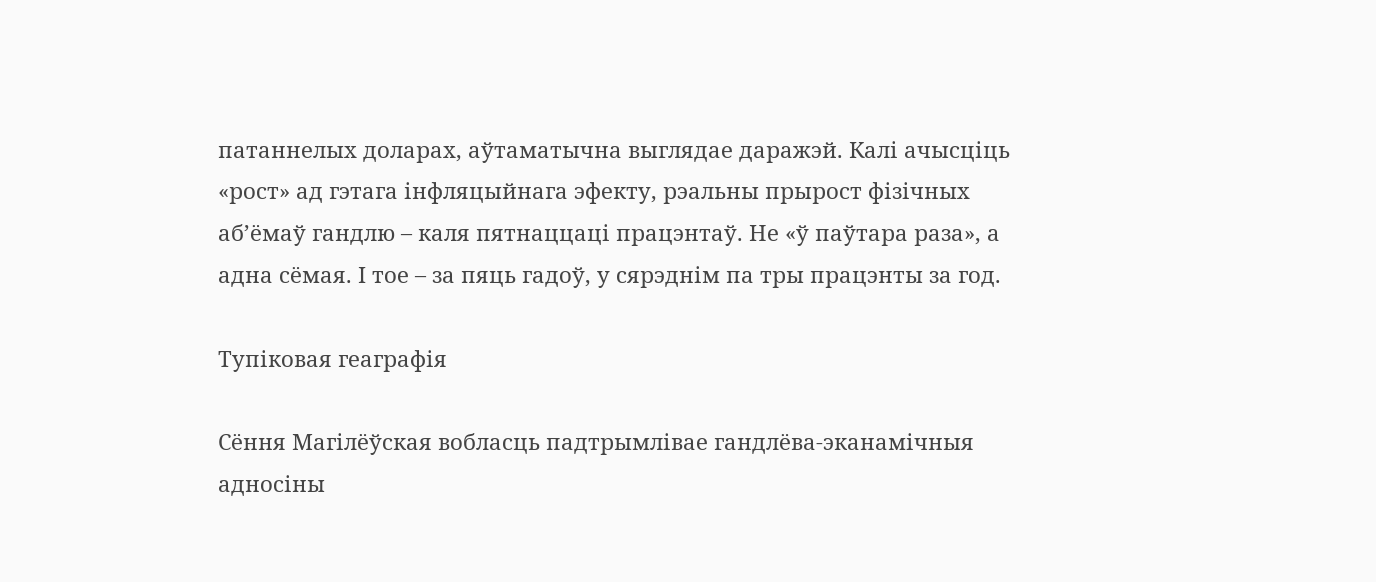патаннелых доларах, аўтаматычна выглядае даражэй. Калі ачысціць «рост» ад гэтага інфляцыйнага эфекту, рэальны прырост фізічных аб’ёмаў гандлю – каля пятнаццаці працэнтаў. Не «ў паўтара раза», а адна сёмая. І тое – за пяць гадоў, у сярэднім па тры працэнты за год.

Тупіковая геаграфія

Сёння Магілёўская вобласць падтрымлівае гандлёва-эканамічныя адносіны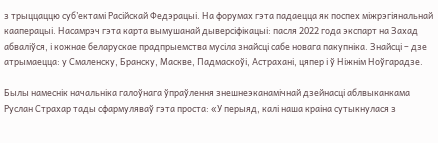з трыццаццю суб’ектамі Расійскай Федэрацыі. На форумах гэта падаецца як поспех міжрэгіянальнай кааперацыі. Насамрэч гэта карта вымушанай дыверсіфікацыі: пасля 2022 года экспарт на Захад абваліўся, і кожнае беларускае прадпрыемства мусіла знайсці сабе новага пакупніка. Знайсці – дзе атрымаецца: у Смаленску, Бранску, Маскве, Падмаскоўі, Астрахані, цяпер і ў Ніжнім Ноўгарадзе.

Былы намеснік начальніка галоўнага ўпраўлення знешнеэканамічнай дзейнасці аблвыканкама Руслан Страхар тады сфармуляваў гэта проста: «У перыяд, калі наша краіна сутыкнулася з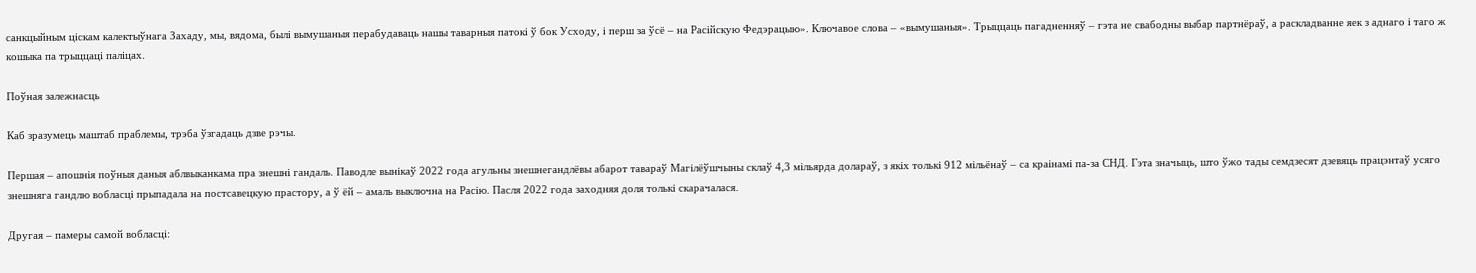санкцыйным ціскам калектыўнага Захаду, мы, вядома, былі вымушаныя перабудаваць нашы таварныя патокі ў бок Усходу, і перш за ўсё – на Расійскую Федэрацыю». Ключавое слова – «вымушаныя». Трыццаць пагадненняў – гэта не свабодны выбар партнёраў, а раскладванне яек з аднаго і таго ж кошыка па трыццаці паліцах.

Поўная залежнасць

Каб зразумець маштаб праблемы, трэба ўзгадаць дзве рэчы.

Першая – апошнія поўныя даныя аблвыканкама пра знешні гандаль. Паводле вынікаў 2022 года агульны знешнегандлёвы абарот тавараў Магілёўшчыны склаў 4,3 мільярда долараў, з якіх толькі 912 мільёнаў – са краінамі па-за СНД. Гэта значыць, што ўжо тады семдзесят дзевяць працэнтаў усяго знешняга гандлю вобласці прыпадала на постсавецкую прастору, а ў ёй – амаль выключна на Расію. Пасля 2022 года заходняя доля толькі скарачалася.

Другая – памеры самой вобласці: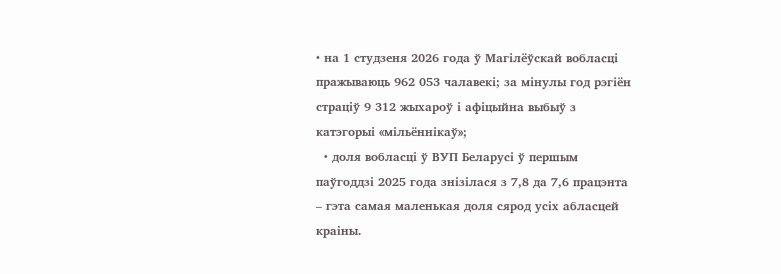• на 1 студзеня 2026 года ў Магілёўскай вобласці пражываюць 962 053 чалавекі; за мінулы год рэгіён страціў 9 312 жыхароў і афіцыйна выбыў з катэгорыі «мільённікаў»;
  • доля вобласці ў ВУП Беларусі ў першым паўгоддзі 2025 года знізілася з 7,8 да 7,6 працэнта – гэта самая маленькая доля сярод усіх абласцей краіны.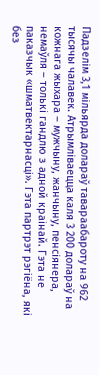Падзелім 3,1 мільярда долараў тавараабароту на 962 тысячы чалавек. Атрымліваецца каля 3 200 долараў на кожнага жыхара – мужчыну, жанчыну, пенсіянера, немаўля – толькі гандлю з адной краінай. Гэта не паказчык «шматвектарнасці». Гэта партрэт рэгіёна, які без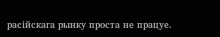расійскага рынку проста не працуе.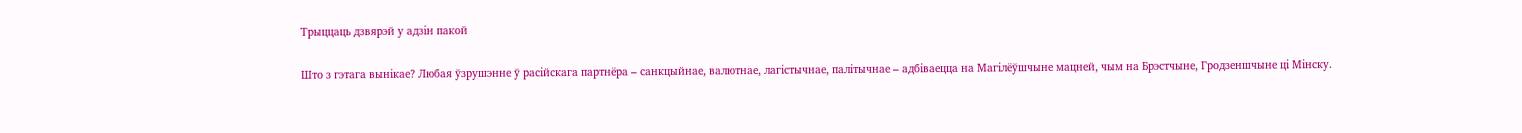Трыццаць дзвярэй у адзін пакой

Што з гэтага вынікае? Любая ўзрушэнне ў расійскага партнёра – санкцыйнае, валютнае, лагістычнае, палітычнае – адбіваецца на Магілёўшчыне мацней, чым на Брэстчыне, Гродзеншчыне ці Мінску.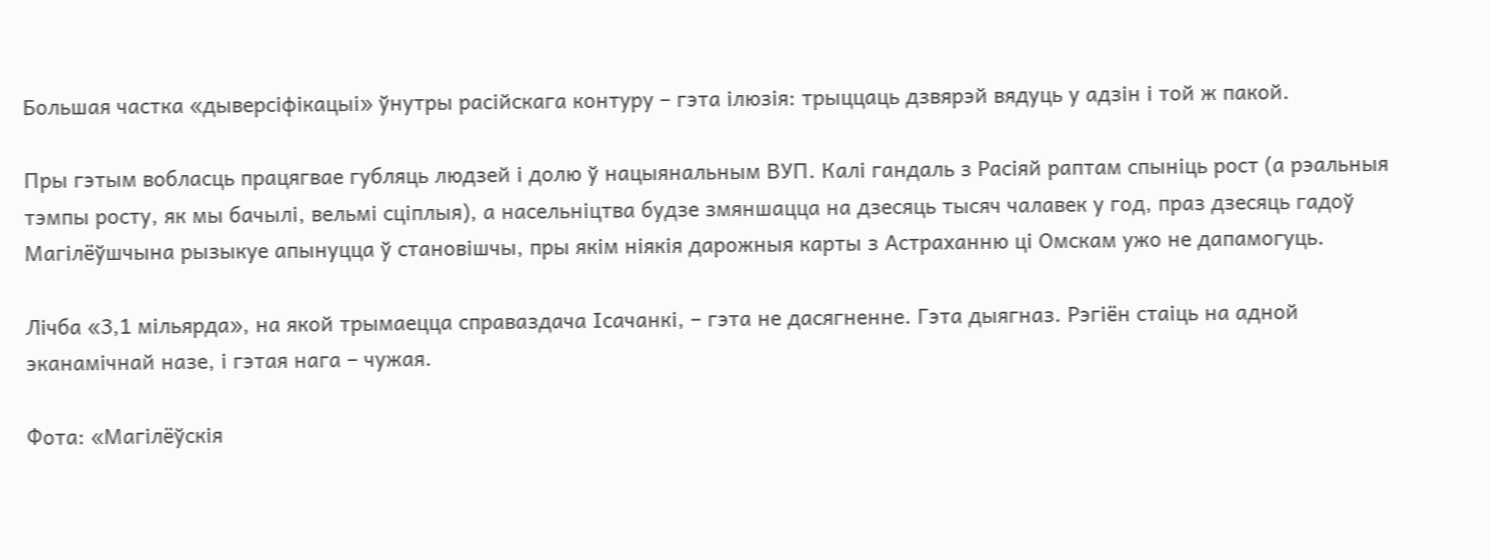Большая частка «дыверсіфікацыі» ўнутры расійскага контуру – гэта ілюзія: трыццаць дзвярэй вядуць у адзін і той ж пакой.

Пры гэтым вобласць працягвае губляць людзей і долю ў нацыянальным ВУП. Калі гандаль з Расіяй раптам спыніць рост (а рэальныя тэмпы росту, як мы бачылі, вельмі сціплыя), а насельніцтва будзе змяншацца на дзесяць тысяч чалавек у год, праз дзесяць гадоў Магілёўшчына рызыкуе апынуцца ў становішчы, пры якім ніякія дарожныя карты з Астраханню ці Омскам ужо не дапамогуць.

Лічба «3,1 мільярда», на якой трымаецца справаздача Ісачанкі, – гэта не дасягненне. Гэта дыягназ. Рэгіён стаіць на адной эканамічнай назе, і гэтая нага – чужая.

Фота: «Магілёўскія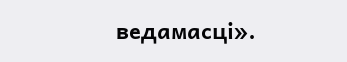ведамасці».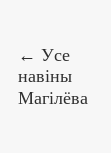← Усе навіны Магілёва